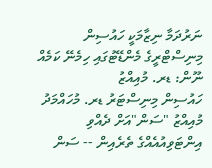ނަރުދަމާ ނިޒާމަކީ ހައުސިން މިނިސްޓްރީގެ މެންޑޭޓުގައި ހިމެނޭ ކަމެއް ނޫން: ޑރ. މުއިއްޒު
ހައުސިން މިނިސްޓަރު ޑރ. މުހައްމަދު މުއިއްޒު "ސަން"އަށް ދެއްވި އިންޓަވިއުއެއްގެ ތެރެއިން -- ސަން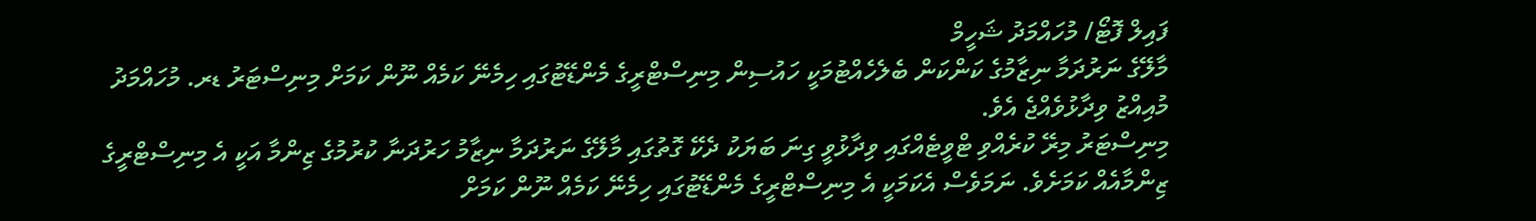ފައިލް ފޮޓޯ/ މުހައްމަދު ޝަހީމް
މާލޭގެ ނަރުދަމާ ނިޒާމުގެ ކަންކަން ބެލެހެއްޓުމަކީ ހައުސިން މިނިސްޓްރީގެ މެންޑޭޓުގައި ހިމެނޭ ކަމެއް ނޫން ކަމަށް މިނިސްޓަރު ޑރ. މުހައްމަދު މުއިއްޒު ވިދާޅުވެއްޖެ އެވެ.
މިނިސްޓަރު މިރޭ ކުރެއްވި ޓްވީޓެއްގައި ވިދާޅުވީ ގިނަ ބަޔަކު ދެކޭ ގޮތުގައި މާލޭގެ ނަރުދަމާ ނިޒާމު ހަރުދަނާ ކުރުމުގެ ޒިންމާ އަކީ އެ މިނިސްޓްރީގެ ޒިންމާއެއް ކަމަށެވެ. ނަމަވެސް އެކަމަކީ އެ މިނިސްޓްރީގެ މެންޑޭޓުގައި ހިމެނޭ ކަމެއް ނޫން ކަމަށް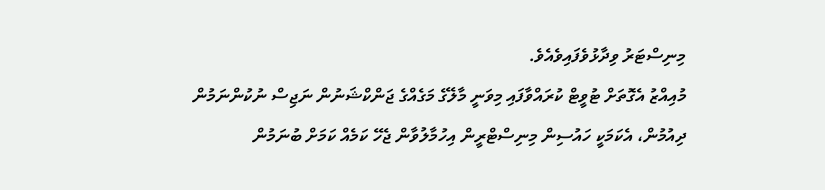މިނިސްޓަރު ވިދާޅުވެފައިވެއެވެ.
މުއިއްޒު އެގޮތަށް ޓުވީޓް ކުރައްވާފައި މިވަނީ މާލޭގެ މަގެއްގެ ޖަންކްޝަނުން ނަޖިސް ނުކުންނަމުން ދިއުމުން، އެކަމަކީ ހައުސިން މިނިސްޓްރީން އިހުމާލުވާން ޖެހޭ ކަމެއް ކަމަށް ބުނަމުން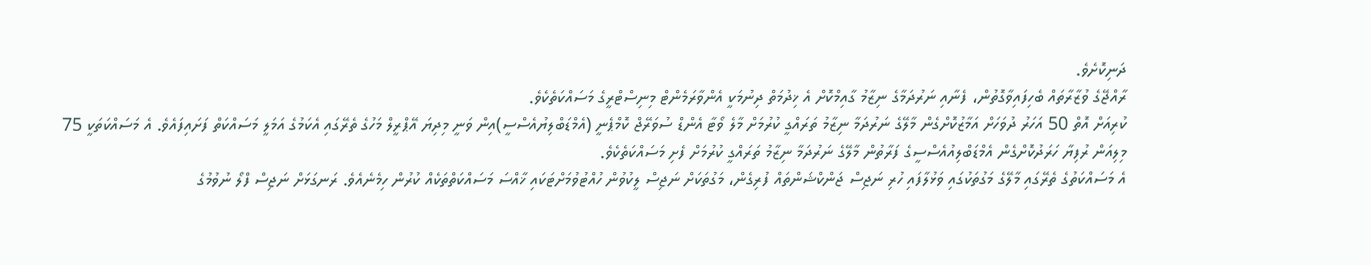ދަނިކޮށެވެ.
ރާއްޖޭގެ ވުޒާރާތައް ބެހިފައިވާގޮތުން، ފެނާއި ނަރުދަމާގެ ނިޒާމު ގާއިމްކޮށް އެ ޚިދުމަތް ދިނުމަކީ އެންވާރަމެންޓް މިނިސްޓްރީގެ މަސައްކަތެކެވެ.
ކުރިއަށް އޮތް 50 އަހަރު ދުވަހަށް އަމާޒުކޮށްގެން މާލޭގެ ނަރުދަމާ ނިޒާމު ތަރައްގީ ކުރުމަށް މާލެ ވޯޓާ އެންޑް ސުވަރޭޖް ކޮމްޕެނީ (އެމްޑަބްލިޔުއެސްސީ)އިން ވަނީ މިދިޔަ އޭޕްރީލް މަހުގެ ތެރޭގައި އެކަމުގެ އަމަލީ މަސައްކަތް ފަށައިފައެވެ. އެ މަސައްކަތަކީ 75 މިލިއަން ރުފިޔާ ހަރަދުކޮށްގެން އެމްޑަބްލިއުއެސްސީގެ ފަރާތުން މާލޭގެ ނަރުދަމާ ނިޒާމު ތަރައްގީ ކުރުމަށް ފެށި މަސައްކަތެކެވެ.
އެ މަސައްކަތުގެ ތެރޭގައި މާލޭގެ މަގުތަކުގައި ވަޅުލާފައި ހުރި ނަޖިސް ޖަންކްޝަންތައް ފުރިގެން، މަގުތަކަށް ނަޖިސް ލީކުވުން ހުއްޓުވުމަށްޓަކައި ޚާއްސަ މަސައްކަތްތަކެއް ކުރުން ހިމެނެއެވެ. ރަނގަޅަށް ނަޖިސް ފްލޯ ނުވުމުގެ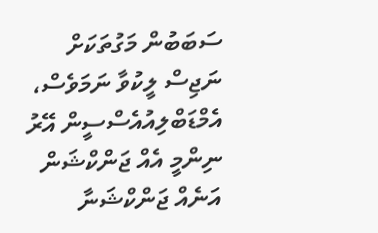ސަބަބުން މަގުތަކަށް ނަޖިސް ލީކުވާ ނަމަވެސް، އެމްޑަބްލިއުއެސްސީން އޭރު ނިންމީ އެއް ޖަންކްޝަން އަނެއް ޖަންކްޝަނާ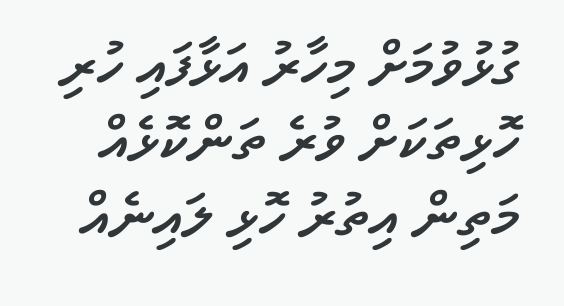ގުޅުވުމަށް މިހާރު އަޅާފައި ހުރި ހޮޅިތަކަށް ވުރެ ތަންކޮޅެއް މަތިން އިތުރު ހޮޅި ލައިނެއް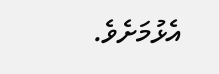އެޅުމަށެވެ.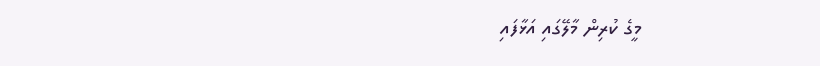މީގެ ކުރިން މާލޭގައި އަޅާފައި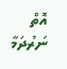އޮތް ނަރުދަމާ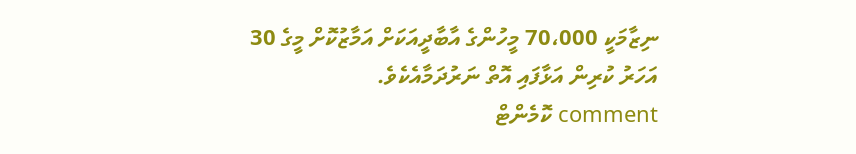ނިޒާމަކީ 70،000 މީހުންގެ އާބާދީއަކަށް އަމާޒުކޮށް މީގެ 30 އަހަރު ކުރިން އަޅާފައި އޮތް ނަރުދަމާއެކެވެ.
comment ކޮމެންޓް